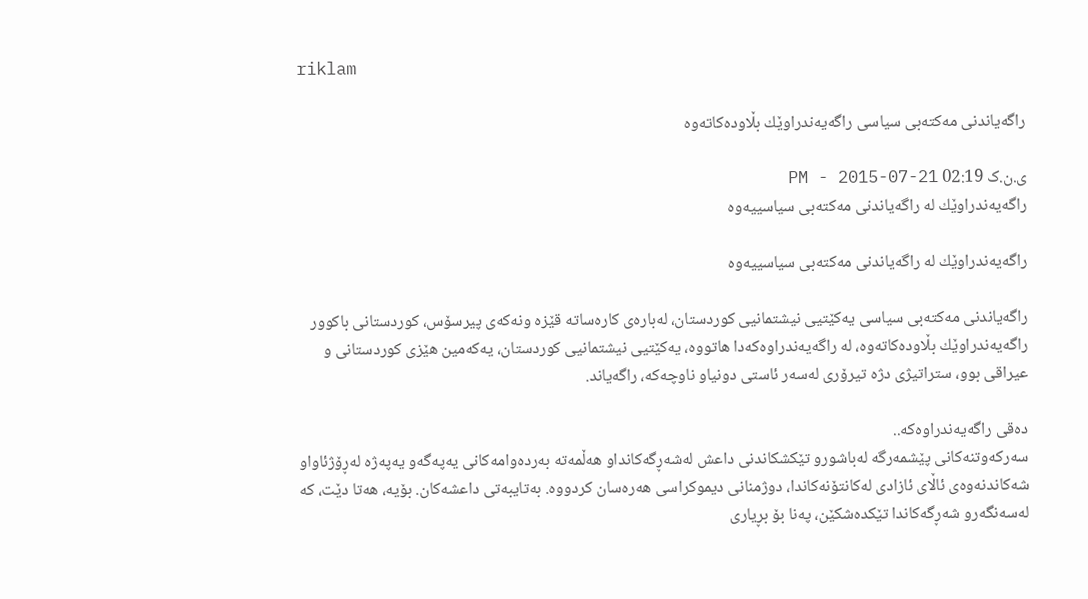riklam

راگه‌یاندنی مه‌كته‌بی سیاسی راگه‌یه‌ندراوێك بڵاوده‌كاته‌وه‌

ی.ن.ک‌‌ 02:19 PM - 2015-07-21
راگه‌یه‌ندراوێك له‌ راگه‌یاندنی مه‌كته‌بی سیاسییه‌وه‌

راگه‌یه‌ندراوێك له‌ راگه‌یاندنی مه‌كته‌بی سیاسییه‌وه‌

راگه‌یاندنی مه‌كته‌بی سیاسی یه‌كێتیی نیشتمانیی كوردستان، له‌باره‌ی كاره‌ساته‌ قێزه‌ ونه‌كه‌ی پیرسۆس، كوردستانی باكوور راگه‌یه‌ندراوێك بڵاوده‌كاته‌وه‌، له‌ راگه‌یه‌ندراوه‌كه‌دا هاتووه‌، یه‌كێتیی نیشتمانیی كوردستان، یه‌كه‌مین هێزی كوردستانی و عیراقی بوو، ستراتیژی دژه‌ تیرۆری له‌سه‌ر ئاستی دونیاو ناوچه‌كه‌، راگه‌یاند.

ده‌قی راگه‌یه‌ندراوه‌كه‌..
سه‌ركه‌وتنه‌كانی پێشمه‌رگه‌ له‌باشورو تێكشكاندنی داعش له‌شه‌ڕگه‌كانداو هه‌ڵمه‌ته‌ به‌رده‌وامه‌كانی یه‌په‌گه‌و یه‌په‌ژه‌ له‌ڕۆژئاواو شه‌كاندنه‌وه‌ی ئاڵای ئازادی له‌كانتۆنه‌كاندا، دوژمنانی دیموكراسی هه‌ره‌سان كردووه‌. به‌تایبه‌تی داعشه‌كان. بۆیه‌، هه‌تا دێت، كه‌ له‌سه‌نگه‌رو شه‌ڕگه‌كاندا تێكده‌شكێن، په‌نا بۆ بڕیاری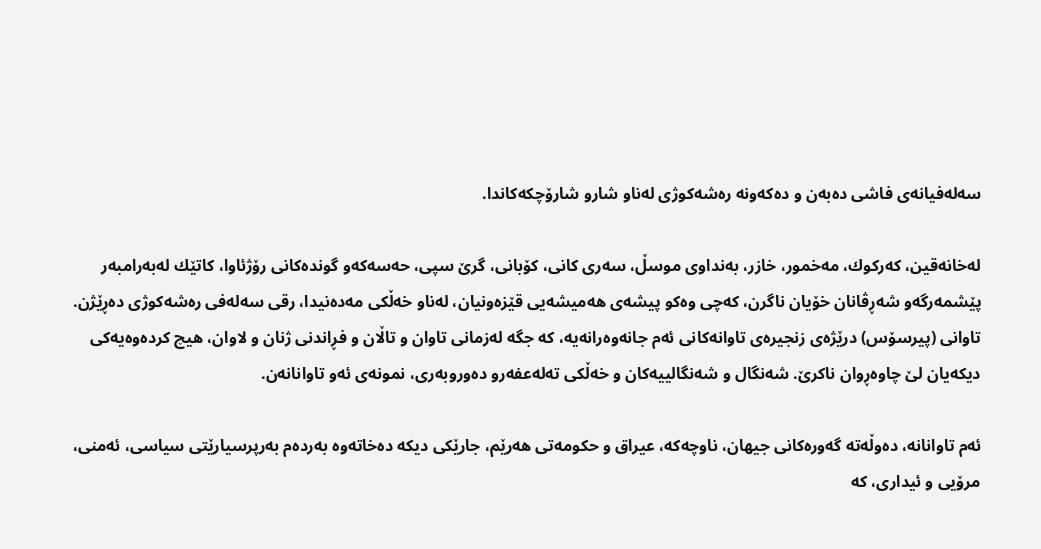سه‌له‌فیانه‌ی فاشی ده‌به‌ن و ده‌كه‌ونه‌ ره‌شه‌كوژی له‌ناو شارو شارۆچكه‌كاندا.

له‌خانه‌قین، كه‌ركوك، مه‌خمور، خازر، به‌نداوی موسڵ، سه‌ری كانی، كۆبانی، گرێ سپی، حه‌سه‌كه‌و گونده‌كانی رۆژئاوا، كاتێك له‌به‌رامبه‌ر پێشمه‌رگه‌و شه‌ڕڤانان خۆیان ناگرن، كه‌چی وه‌كو پیشه‌ی هه‌میشه‌یی قێزه‌ونیان، له‌ناو خه‌ڵكی مه‌ده‌نیدا، رقی سه‌له‌فی ره‌شه‌كوژی ده‌ڕێژن.
تاوانی (پیرسۆس) درێژه‌ی زنجیره‌ی تاوانه‌كانی ئه‌م جانه‌وه‌رانه‌یه‌، كه‌ جگه‌ له‌زمانی تاوان و تاڵان و فڕاندنی ژنان و لاوان، هیچ كرده‌وه‌یه‌كی دیكه‌یان لێ چاوه‌ڕوان ناكرێ. شه‌نگال و شه‌نگالییه‌كان و خه‌ڵكی ته‌له‌عفه‌رو ده‌وروبه‌ری، نمونه‌ی ئه‌و تاوانانه‌ن.

ئه‌م تاوانانه‌، ده‌وڵه‌ته‌ گه‌وره‌كانی جیهان، ناوچه‌كه‌، عیراق و حكومه‌تی هه‌رێم، جارێكی دیكه‌ ده‌خاته‌وه‌ به‌رده‌م به‌رپرسیارێتی سیاسی، ئه‌منی، مرۆیی و ئیداری، كه‌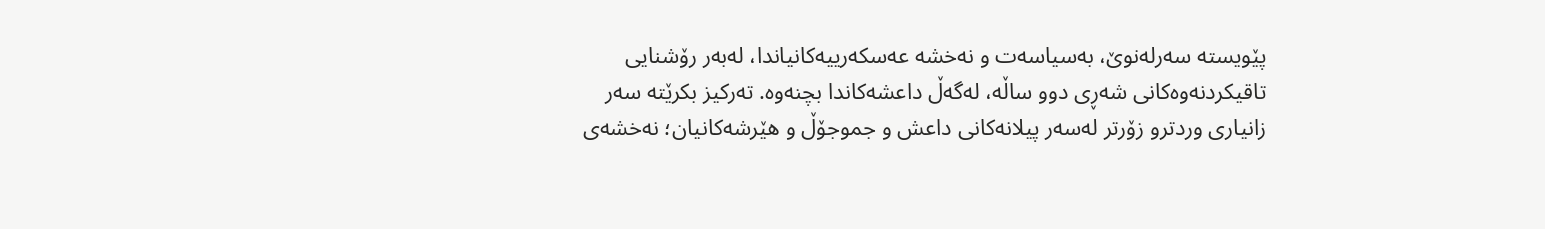پێویسته‌ سه‌رله‌نوێ، به‌سیاسه‌ت و نه‌خشه‌ عه‌سكه‌رییه‌كانیاندا، له‌به‌ر رۆشنایی تاقیكردنه‌وه‌كانی شه‌ڕی دوو ساڵه‌، له‌گه‌ڵ داعشه‌كاندا بچنه‌وه‌. ته‌ركیز بكرێته‌ سه‌ر زانیاری وردترو زۆرتر له‌سه‌ر پیلانه‌كانی داعش و جموجۆڵ و هێرشه‌كانیان؛ نه‌خشه‌ی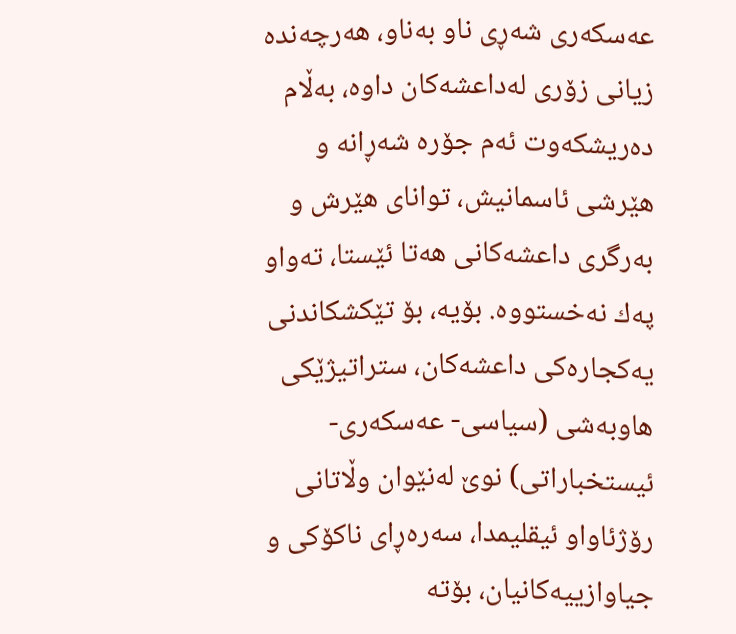عه‌سكه‌ری شه‌ڕی ناو به‌ناو، هه‌رچه‌نده‌ زیانی زۆری له‌داعشه‌كان داوه‌، به‌ڵام ده‌ریشكه‌وت ئه‌م جۆره‌ شه‌ڕانه‌ و هێرشی ئاسمانیش، توانای هێرش و به‌رگری داعشه‌كانی هه‌تا ئێستا، ته‌واو په‌ك نه‌خستووه‌. بۆیه‌، بۆ تێكشكاندنی یه‌كجاره‌كی داعشه‌كان، ستراتیژێكی هاوبه‌شی (سیاسی- عه‌سكه‌ری- ئیستخباراتی) نوێ له‌نێوان وڵاتانی رۆژئاواو ئیقلیمدا، سه‌ره‌ڕای ناكۆكی و جیاوازییه‌كانیان، بۆته‌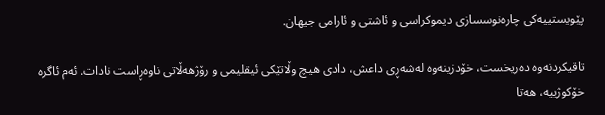پێویستییه‌كی چاره‌نوسسازی دیموكراسی و ئاشتی و ئارامی جیهان.

تاقیكردنه‌وه‌ ده‌ریخست، خۆدزینه‌وه‌ له‌شه‌ڕی داعش، دادی هیچ وڵاتێكی ئیقلیمی و رۆژهه‌ڵاتی ناوه‌ڕاست نادات. ئه‌م ئاگره‌ خۆكوژییه‌، هه‌تا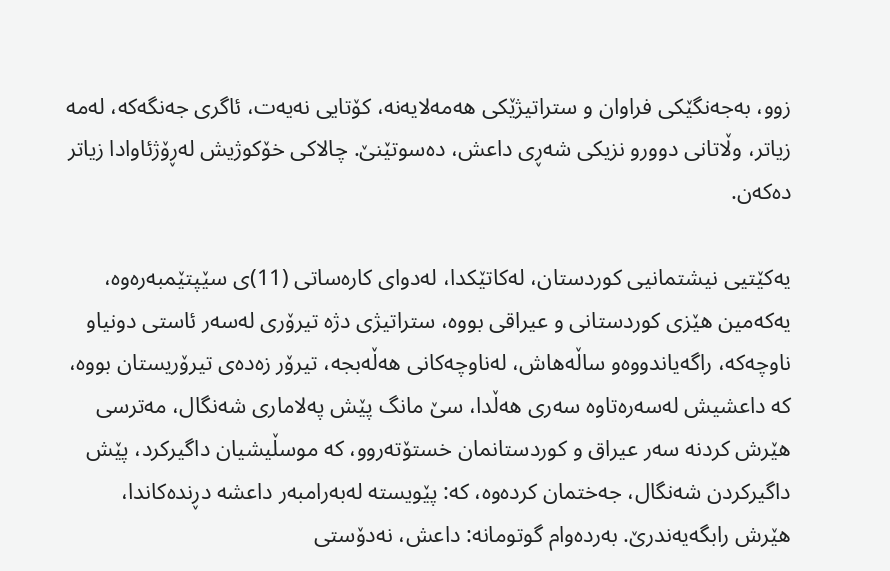زوو، به‌جه‌نگێكی فراوان و ستراتیژێكی هه‌مه‌لایه‌نه‌، كۆتایی نه‌یه‌ت، ئاگری جه‌نگه‌كه‌، له‌مه‌ زیاتر، وڵاتانی دوورو نزیكی شه‌ڕی داعش، ده‌سوتێنێ. چالاكی خۆكوژیش له‌ڕۆژئاوادا زیاتر ده‌كه‌ن.

یه‌كێتیی نیشتمانیی كوردستان، له‌كاتێكدا، له‌دوای كاره‌ساتی (11)ی سێپتێمبه‌ره‌وه‌، یه‌كه‌مین هێزی كوردستانی و عیراقی بووه‌، ستراتیژی دژه‌ تیرۆری له‌سه‌ر ئاستی دونیاو ناوچه‌كه‌، راگه‌یاندووه‌و ساڵه‌هاش، له‌ناوچه‌كانی هه‌ڵه‌بجه‌، تیرۆر زه‌ده‌ی تیرۆریستان بووه‌، كه‌ داعشیش له‌سه‌ره‌تاوه‌ سه‌ری هه‌ڵدا، سێ مانگ پێش په‌لاماری شه‌نگال، مه‌ترسی هێرش كردنه‌ سه‌ر عیراق و كوردستانمان خستۆته‌روو، كه‌ موسڵیشیان داگیركرد، پێش داگیركردن شه‌نگال، جه‌ختمان كرده‌وه‌، كه‌: پێویسته‌ له‌به‌رامبه‌ر داعشه‌ دڕنده‌كاندا، هێرش رابگه‌یه‌ندرێ. به‌رده‌وام گوتومانه‌: داعش، نه‌دۆستی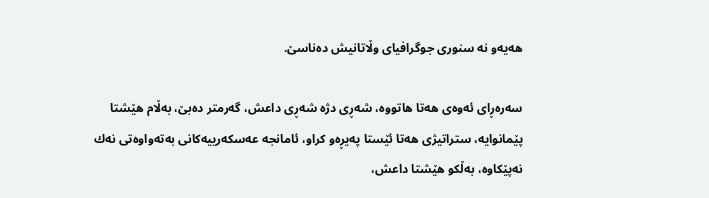هه‌یه‌و نه‌ سنوری جوگرافیای وڵاتانیش ده‌ناسێ.

سه‌ره‌ڕای ئه‌وه‌ی هه‌تا هاتووه‌، شه‌ڕی دژه‌ شه‌ڕی داعش، گه‌رمتر ده‌بێ، به‌ڵام هێشتا پێمانوایه‌، ستراتیژی هه‌تا ئێستا په‌یڕه‌و كراو، ئامانجه‌ عه‌سكه‌رییه‌كانی به‌ته‌واوه‌تی نه‌ك نه‌پێكاوه‌، به‌ڵكو هێشتا داعش،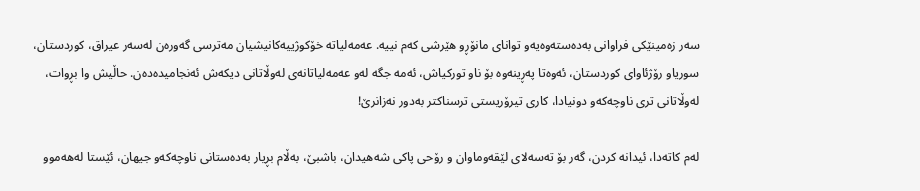سه‌ر زه‌مینێكی فراوانی به‌ده‌سته‌وه‌یه‌و توانای مانۆڕو هێرشی كه‌م نییه‌. عه‌مه‌لیاته‌ خۆكوژییه‌كانیشیان مه‌ترسی گه‌وره‌ن له‌سه‌ر عیراق، كوردستان، سوریاو رۆژئاوای كوردستان، ئه‌وه‌تا په‌ڕینه‌وه‌ بۆ ناو توركیاش، ئه‌مه‌ جگه‌ له‌و عه‌مه‌لیاتانه‌ی له‌وڵاتانی دیكه‌ش ئه‌نجامیده‌ده‌ن. حاڵیش وا بڕوات، له‌وڵاتانی تری ناوچه‌كه‌و دونیادا، كاری تیرۆریستی ترسناكتر به‌دور نه‌زانرێ!

له‌م كاته‌دا، ئیدانه‌ كردن، گه‌ر بۆ ته‌سه‌لای لێقه‌وماوان و رۆحی پاكی شه‌هیدان، باشبێ، به‌ڵام بڕیار به‌ده‌ستانی ناوچه‌كه‌و جیهان، ئێستا له‌هه‌موو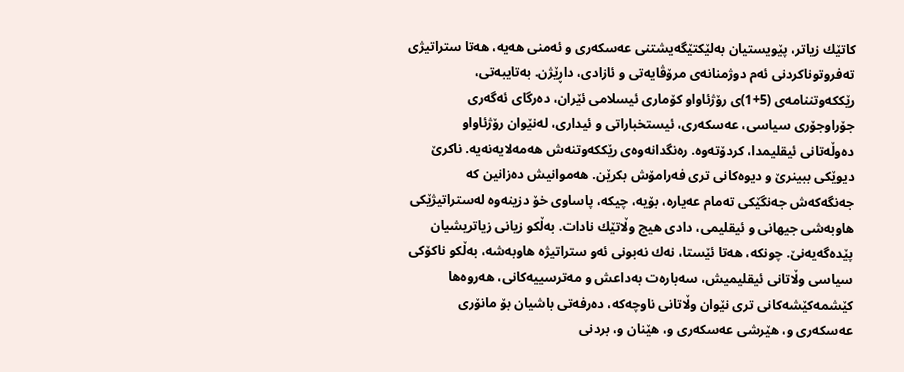كاتێك زیاتر، پێویستیان به‌لێكتێگه‌یشتنی عه‌سكه‌ری و ئه‌منی هه‌یه‌، هه‌تا ستراتیژی ته‌فروتوناكردنی ئه‌م دوژمنانه‌ی مرۆڤایه‌تی و ئازادی، داڕێژن. به‌تایبه‌تی، رێككه‌وتننامه‌ی (5+1)ی رۆژئاواو كۆماری ئیسلامی ئێران، ده‌رگای ئه‌گه‌ری جۆراوجۆری سیاسی، عه‌سكه‌ری، ئیستخباراتی و ئیداری، له‌نێوان رۆژئاواو ده‌وڵه‌تانی ئیقلیمدا، كردۆته‌وه‌. ره‌نگدانه‌وه‌ی رێككه‌وتنه‌ش هه‌مه‌لایه‌نه‌یه‌. ناكرێ دیوێكی ببینرێ و دیوه‌كانی تری فه‌رامۆش بكرێن. هه‌موانیش ده‌زانین كه‌ جه‌نگه‌كه‌ش جه‌نگێكی ته‌مام عه‌یاره‌، بۆیه‌، چیكه‌، پاساوی خۆ دزینه‌وه‌ له‌ستراتیژێكی هاوبه‌شی جیهانی و ئیقلیمی، دادی هیچ وڵاتێك نادات. به‌ڵكو زیانی زیاتریشیان پێده‌گه‌یه‌نێ. چونكه‌، هه‌تا ئێستا، نه‌ك نه‌بونی ئه‌و ستراتیژه‌ هاوبه‌شه‌، به‌ڵكو ناكۆكی سیاسی وڵاتانی ئیقلیمیش، سه‌باره‌ت به‌داعش و مه‌ترسییه‌كانی، هه‌روه‌ها كێشمه‌كێشه‌كانی تری نێوان وڵاتانی ناوچه‌كه‌، ده‌رفه‌تی باشیان بۆ مانۆری عه‌سكه‌ری و، هێرشی عه‌سكه‌ری و، هێنان و، بردنی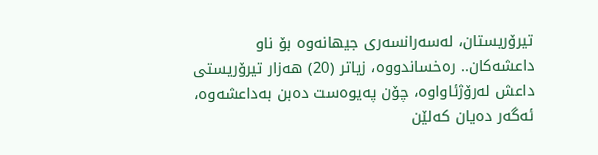تیرۆریستان، له‌سه‌رانسه‌ری جیهانه‌وه‌ بۆ ناو داعشه‌كان.. ره‌خساندووه‌، زیاتر (20) هه‌زار تیرۆریستی داعش له‌رۆژئاواوه‌، چۆن په‌یوه‌ست ده‌بن به‌داعشه‌وه‌، ئه‌گه‌ر ده‌یان كه‌لێن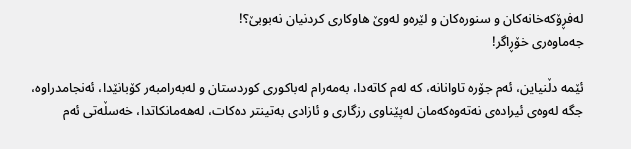له‌فڕۆكه‌خانه‌كان و سنوره‌كان و لێره‌و له‌وێ هاوكاری كردنیان نه‌بوبێ؟!
جه‌ماوه‌ری خۆڕاگر!

ئێمه‌ دڵنیاین، ئه‌م جۆره‌ تاوانانه‌، كه‌ له‌م كاته‌دا، به‌مه‌رام له‌باكوری كوردستان و له‌به‌رامبه‌ر كۆبانێدا، ئه‌نجامدراوه‌، جگه‌ له‌وه‌ی ئیراده‌ی نه‌ته‌وه‌كه‌مان له‌پێناوی رزگاری و ئازادی به‌تینتر ده‌كات، له‌هه‌مانكاتدا، خه‌سڵه‌تی ئه‌م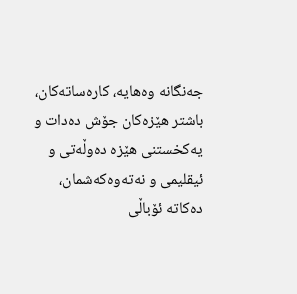جه‌نگانه‌ وه‌هایه‌، كاره‌ساته‌كان، باشتر هێزه‌كان جۆش ده‌دات و یه‌كخستنی هێزه‌ ده‌وڵه‌تی و ئیقلیمی و نه‌ته‌وه‌كه‌شمان، ده‌كاته‌ ئۆباڵی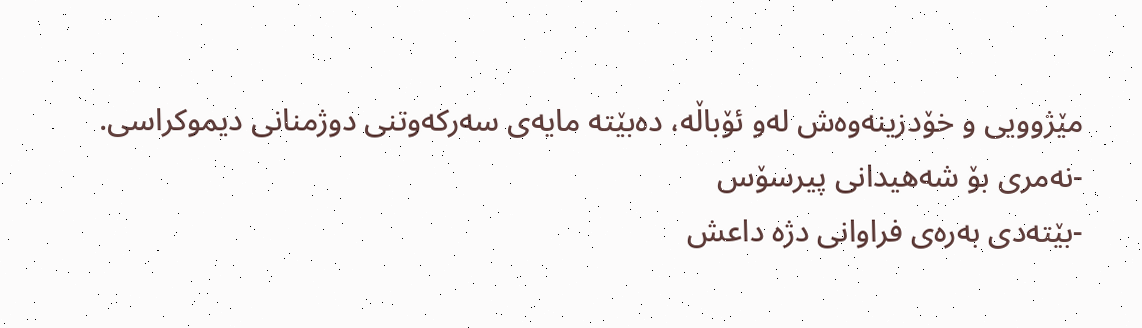مێژوویی و خۆدزینه‌وه‌ش له‌و ئۆباڵه‌، ده‌بێته‌ مایه‌ی سه‌ركه‌وتنی دوژمنانی دیموكراسی.
-نه‌مری بۆ شه‌هیدانی پیرسۆس
-بێته‌دی به‌ره‌ی فراوانی دژه‌ داعش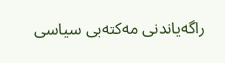راگه‌یاندنی مه‌كته‌بی سیاسی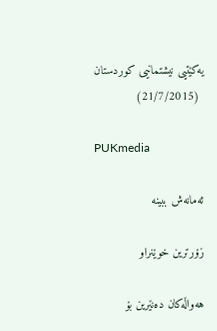یه‌كێتیی نیشتمانیی كوردستان
 (21/7/2015)

PUKmedia

ئەمانەش ببینە

زۆرترین خوێنراو

هەواڵەکان دەنێرین بۆ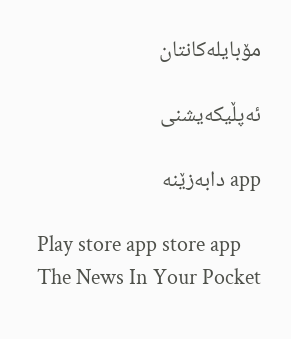مۆبایلەکانتان

ئەپڵیکەیشنی

app دابەزێنە

Play store app store app
The News In Your Pocket